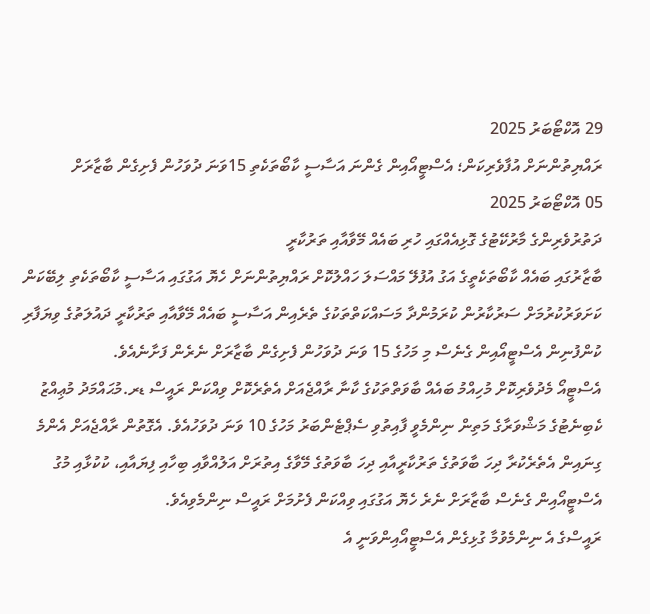29 އޮކްޓޯބަރު 2025
ރައްޔިތުންނަށް އުފާވެރިކަން؛ އެސްޓީއޯއިން ގެންނަ އަސާސީ ކާބޯތަކެތި 15ވަނަ ދުވަހުން ފެށިގެން ބާޒާރަށް
05 އޮކްޓޯބަރު 2025
ދަތުރުވެރިންގެ މާރުކޭޓުގެ ގޮޅިއެއްގައި ހުރި ބައެއް މޭވާއާއި ތަރުކާރީ
ބާޒާރުގައި ބައެއް ކާބޯތަކެތީގެ އަގު އުފުލޭ މައްސަލަ ހައްލުކޮށް ރައްޔިތުންނަށް ހެޔޮ އަގުގައި އަސާސީ ކާބޯތަކެތި ލިބޭކަން ކަށަވަރުކުރުމަށް ސަރުކާރުން ކުރަމުންދާ މަސައްކަތްތަކުގެ ތެރެއިން އަސާސީ ބައެއް މޭވާއާއި ތަރުކާރީ ދައުލަތުގެ ވިޔަފާރި ކުންފުނިން އެސްޓީއޯއިން ގެނެސް މި މަހުގެ 15 ވަނަ ދުވަހުން ފެށިގެން ބާޒާރަށް ނެރެން ފަށާނެއެވެ.
އެސްޓީއޯ މެދުވެރިކޮށް މުހިއްމު ބައެއް ބާވަތްތަކުގެ ކާނާ ރާއްޖެއަށް އެތެރެކޮށް ވިއްކަން ރައީސް ޑރ.މުޙައްމަދު މުޢިއްޒު ކެބިނެޓުގެ މަޝްވަރާގެ މަތިން ނިންމެވީ ފާއިތުވި ސެޕްޓެންބަރު މަހުގެ 10 ވަނަ ދުވަހުއެވެ. އެގޮތުން ރާއްޖެއަށް އެންމެ ގިނައިން އެތެރެކުރާ ދިހަ ބާވަތުގެ ތަރުކާރީއާއި ދިހަ ބާވަތުގެ މޭވާގެ އިތުރަށް އަލުއްވާއި ބިހާއި ފިޔައާއި، ކުކުޅާއި މުގު އެސްޓީއޯއިން ގެނެސް ބާޒާރަށް ނެރެ ހެޔޮ އަގުގައި ވިއްކަން ފެށުމަށް ރައީސް ނިންމެވިއެވެ.
ރައީސްގެ އެ ނިންމެވުމާ ގުޅިގެން އެސްޓީއޯއިންވަނީ އެ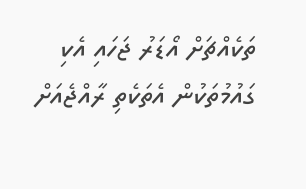ތަކެއްޗަށް އޯޑަރު ޖަހައި އެކި ގައުމުތަކުން އެތަކެތި ރާއްޖެއަށް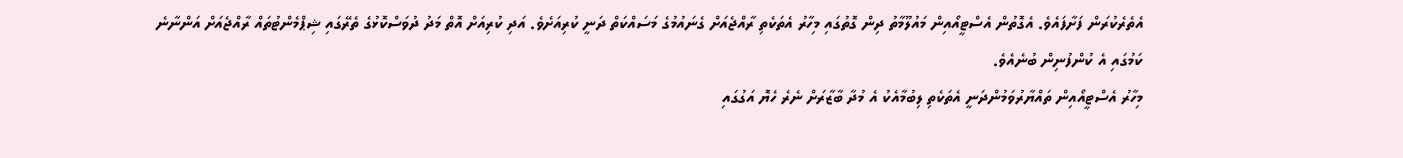އެތެރެކުރަން ފަށާފައެވެ. އެގޮތުން އެސްޓީއޯއިން މައުލޫމާތު ދިން ގޮތުގައި މިހާރު އެތަކެތި ރާއްޖެއަށް ގެނައުމުގެ މަސައްކަތް ދަނީ ކުރިއަށެވެ. އަދި ކުރިއަށް އޮތް މަދު ދުވަސްކޮޅުގެ ތެރޭގައި ޝިޕްމެންޓުތައް ރާއްޖެއަށް އަންނާނެ ކަމުގައި އެ ކުންފުނިން ބުނެއެވެ.
މިހާރު އެސްޓީއޯއިން ތައްޔާރުވަމުންދަނީ އެތަކެތި ލިބުމާއެކު އެ މުދާ ބާޒާރަށް ނެރެ ހެޔޮ އަގުގައި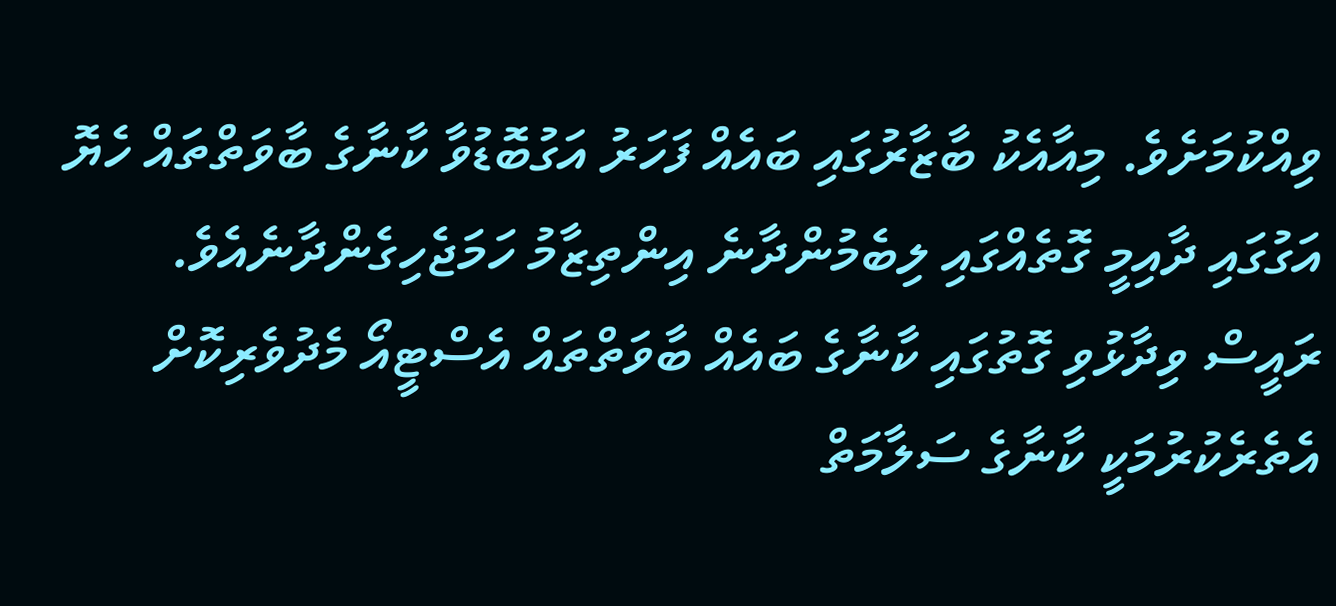ވިއްކުމަށެވެ. މިއާއެކު ބާޒާރުގައި ބައެއް ފަހަރު އަގުބޮޑުވާ ކާނާގެ ބާވަތްތައް ހެޔޮ އަގުގައި ދާއިމީ ގޮތެއްގައި ލިބެމުންދާނެ އިންތިޒާމު ހަމަޖެހިގެންދާނެއެވެ.
ރައީސް ވިދާޅުވި ގޮތުގައި ކާނާގެ ބައެއް ބާވަތްތައް އެސްޓީއޯ މެދުވެރިކޮށް އެތެރެކުރުމަކީ ކާނާގެ ސަލާމަތް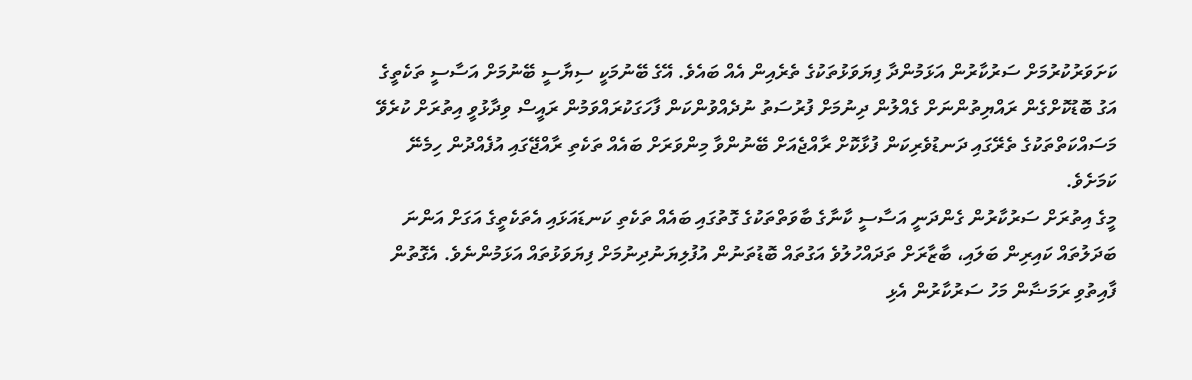ކަށަވަރުކުރުމަށް ސަރުކާރުން އަޅަމުންދާ ފިޔަވަޅުތަކުގެ ތެރެއިން އެއް ބައެވެ. އޭގެ ބޭނުމަކީ ސިޔާސީ ބޭނުމަށް އަސާސީ ތަކެތީގެ އަގު ބޮޑުކޮށްގެން ރައްޔިތުންނަށް ގެއްލުން ދިނުމަށް ފުރުސަތު ނުދެއްވުންކަން ފާހަގަކުރައްވަމުން ރައީސް ވިދާޅުވީ އިތުރަށް ކުރެވޭ މަސައްކަތްތަކުގެ ތެރޭގައި ދަނޑުވެރިކަން ފުޅާކޮށް ރާއްޖެއަށް ބޭނުންވާ މިންވަރަށް ބައެއް ތަކެތި ރާއްޖޭގައި އުފެއްދުން ހިމެނޭ ކަމަށެވެ.
މީގެ އިތުރަށް ސަރުކާރުން ގެންދަނީ އަސާސީ ކާނާގެ ބާވަތްތަކުގެ ގޮތުގައި ބައެއް ތަކެތި ކަނޑައަޅައި އެތަކެތީގެ އަގަށް އަންނަ ބަދަލުތައް ކައިރިން ބަލައި، ބާޒާރަށް ތަދައްހުލުވެ އަގުތައް ބޮޑުތަނުން އުފުލިޔަނުދިނުމަށް ފިޔަވަޅުތައް އަޅަމުންނެވެ. އެގޮތުން ފާއިތުވި ރަމަޟާން މަހު ސަރުކާރުން އެޅި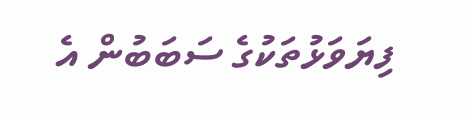ފިޔަވަޅުތަކުގެ ސަބަބުން އެ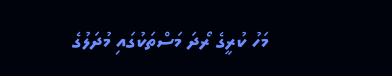މަހު ކުރީގެ ރޯދަ މަސްތަކުގައި މުދަލުގެ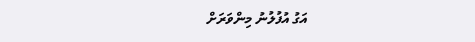އަގު އުފުލުނު މިންވަރަށް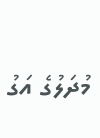މުދަލުގެ އަގު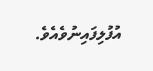އުފުލިފައިނުވެއެވެ.